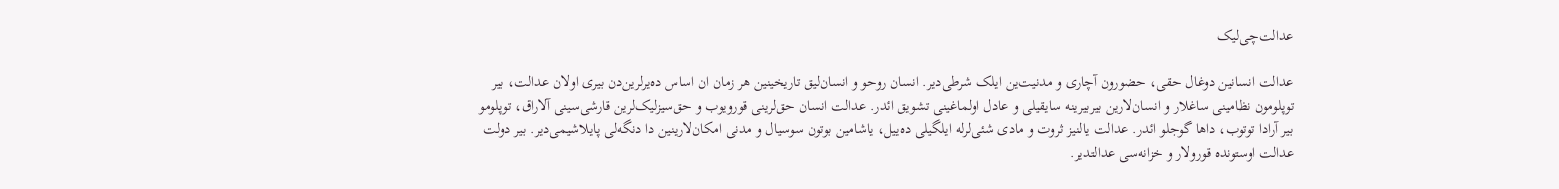عدالت‌چی‌لیک

عدالت انسانین دوغال حقی، حضورون آچاری و مدنیت‌ین ایلک شرطی‌دیر. انسان روحو و انسان‌لیق تاریخینین هر زمان ان اساس ده‌یرلرین‌دن بیری اولان عدالت، بیر توپلومون نظامینی ساغلار و انسان‌لارین بیربیرینه سایقیلی و عادل اولماغینی تشویق ائدر. عدالت انسان حق‌لرینی قورویوب و حق‌سیزلیک‌لرین قارشی‌سینی آلاراق، توپلومو بیر آرادا توتوب، داها گوجلو ائدر. عدالت یالنیز ثروت و مادی شئی‌لرله ایلگیلی ده‌ییل، یاشامین بوتون سوسیال و مدنی امکان‌لارینین دا دنگه‌لی پایلاشیمی‌دیر. بیر دولت عدالت اوستونده قورولار و خزانه‌سی عدالتدیر.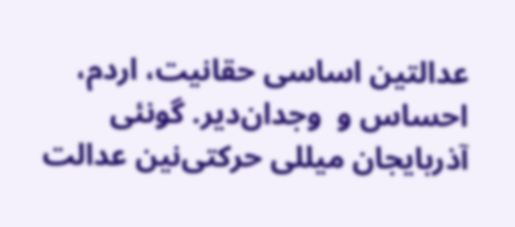عدالتین اساسی حقانیت‌، اردم، احساس و  وجدان‌دیر. گونئی آذربایجان میللی حرکتی‌نین عدالت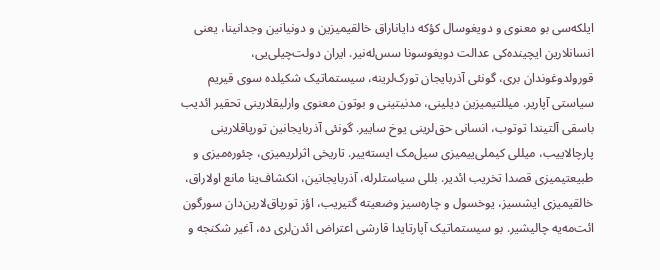ایلکه‌سی بو معنوی و دویغوسال کؤکه دایاناراق خالقیمیزین و دونیانین وجدانینا، یعنی انسانلارین ایچینده‌کی عدالت دویغوسونا سس‌له‌نیر. ایران دولت‌چیلی‌یی، قورولدوغوندان بری، گونئی آذربایجان تورک‌لرینه، سیستماتیک شکیلده سوی قیریم سیاستی آپاریر. میللتیمیزین دیلینی، مدنیتینی و بوتون معنوی وارلیقلارینی تحقیر ائدیب باسقی آلتیندا توتوب، انسانی حق‌لرینی یوخ ساییر. گونئی آذربایجانین تورپاقلارینی پارچالاییب، میللی کیملی‌ییمیزی سیل‌مک ایسته‌ییر. تاریخی اثرلریمیزی، چئوره‌میزی و طبیعتیمیزی قصدا تخریب ائدیر. بللی سیاستلرله، آذربایجانین، انکشاف‌ینا مانع اولاراق، خالقیمیزی ایشسیز، یوخسول‌ و چاره‌سیز وضعیته گتیریب، اؤز تورپاق‌لارین‌دان سورگون ائت‌مه‌یه چالیشیر. بو سیستماتیک آپارتایدا قارشی اعتراض ائدن‌لری ده، آغیر شکنجه و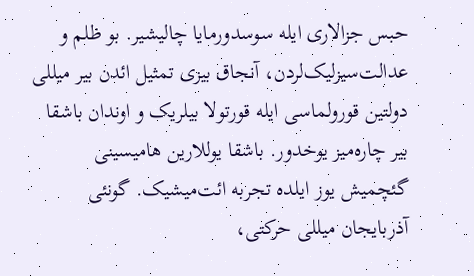حبس جزالاری ایله سوسدورمایا چالیشیر. بو ظلم و عدالت‌سیزلیک‌لردن، آنجاق بیزی تمثیل ائدن بیر میللی دولتین قورولماسی‌ ایله قورتولا بیلریک و اوندان باشقا بیر چاره‌میز یوخدور. باشقا یوللارین هامیسینی گئچمیش یوز ایلده تجربه ائت‌میشیک. گونئی آذربایجان میللی حرکتی،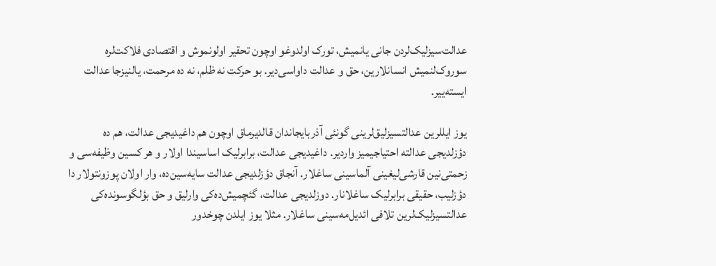عدالت‌سیزلیک‌لردن جانی یانمیش، تورک اولدوغو اوچون تحقیر اولونموش و اقتصادی فلاکت‌لره سوروک‌لنمیش انسانلارین، حق و عدالت داواسی‌دیر. بو حرکت نه ظلم، نه ده مرحمت، یالنیزجا عدالت ایسته‌ییر.

یوز ایللرین عدالتسیزلیق‌لرینی گونئی آذربایجاندان قالدیرماق اوچون هم داغیدیجی عدالت، هم ده دؤزلدیجی عدالته احتیاجیمیز واردیر. داغیدیجی عدالت، برابرلیک اساسیندا اولار و هر کسین وظیفه‌سی و زحمتی‌نین قارشی‌لیغینی آلماسینی ساغلار. آنجاق دؤزلدیجی عدالت سایه‌سین‌ده، وار اولان پوزونتولار دا دؤزلیب، حقیقی برابرلیک ساغلانار. دوزلدیجی عدالت، گئچمیش‌ده‌کی وارلیق و حق بؤلگوسونده‌کی عدالتسیزلیک‌لرین تلافی ائدیل‌مه‌سینی ساغلار. مثلا یوز ایلدن چوخدور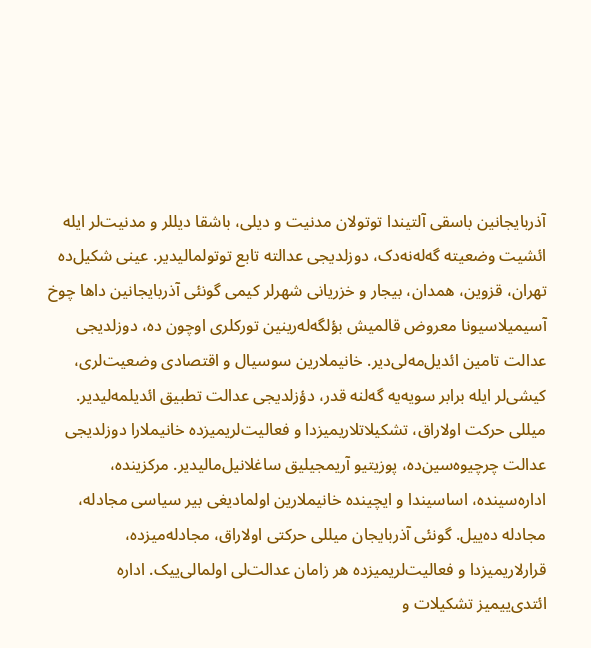آذربایجانین باسقی آلتیندا توتولان مدنیت و دیلی‌، باشقا دیللر و مدنیت‌لر ایله ائشیت وضعیته گه‌له‌‌نه‌دک، دوزلدیجی عدالته تابع توتولمالیدیر. عینی شکیل‌ده تهران، قزوین، همدان، بیجار و خزریانی شهرلر کیمی گونئی آذربایجانین داها چوخ آسیمیلاسیونا معروض قالمیش بؤلگه‌له‌رینین‌ تورکلری اوچون ده، دوزلدیجی عدالت تامین ائدیل‌مه‌لی‌دیر. خانیملارین سوسیال و اقتصادی وضعیت‌لری، کیشی‌لر ایله برابر سویه‌یه گه‌لنه‌ قدر، دؤزلدیجی عدالت تطبیق ائدیلمه‌لیدیر. میللی حرکت اولاراق، تشکیلاتلاریمیزدا و فعالیت‌لریمیزده خانیملارا دوزلدیجی عدالت چرچیوه‌سین‌ده، پوزیتیو آریمجیلیق ساغلانیل‌مالیدیر. مرکزینده، اداره‌سینده، اساسیندا و ایچینده خانیملارین اولمادیغی بیر سیاسی مجادله، مجادله ده‌ییل‌. گونئی آذربایجان میللی حرکتی اولاراق، مجادله‌میزده، قرارلاریمیزدا و فعالیت‌لریمیزده هر زامان عدالت‌لی اولمالی‌ییک. اداره ائتدی‌ییمیز تشکیلات و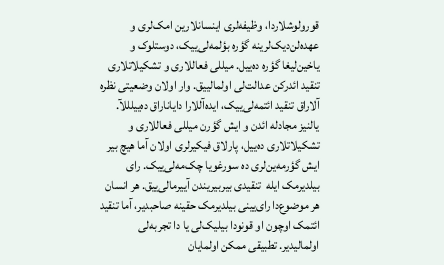قورولوشلاردا، وظیفه‌لری اینسانلارین امک‌لری و عهده‌لن‌دیک‌لرینه گؤره بؤلمه‌لی‌ییک، دوستلوک و یاخین‌لیغا گؤره ده‌ییل. میللی فعاللاری و تشکیلاتلاری تنقید ائدرکن عدالت‌لی اولمالییق. وار اولان وضعیتی نظره آلاراق تنقید ائتمه‌لی‌ییک، ایده‌آللارا دایاناراق ده‌ییلللآ. یالنیز مجادله ائدن و ایش گؤرن میللی فعاللاری و تشکیلاتلاری ده‌ییل، پارلاق فیکیرلری اولان آما هیچ بیر ایش گؤرمه‌ین‌لری ده سورغویا چک‌مه‌لی‌ییک. رای بیلدیرمک ایله  تنقیدی بیربیریندن آییرمالی‌ییق. هر انسان هر موضوع‌دا رای‌یینی بیلدیرمک حقینه صاحبدیر، آما تنقید ائتمک اوچون او قونودا بیلیک‌لی یا دا تجربه‌‌لی اولمالیدیر. تطبیقی ممکن اولمایان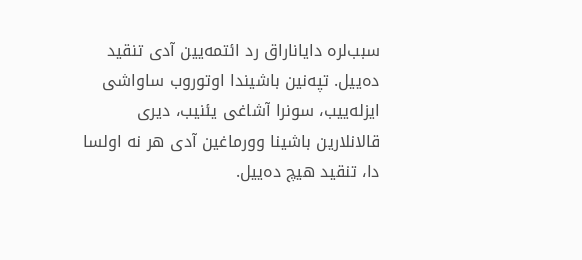سبب‌لره دایاناراق رد ائتمه‌یین آدی تنقید ده‌ییل. تپه‌نین باشیندا اوتوروب ساواشی ایزله‌ییب، سونرا آشاغی یئنیب، دیری قالانلارین باشینا وورماغین آدی هر نه اولسا دا، تنقید هیچ ده‌ییل.